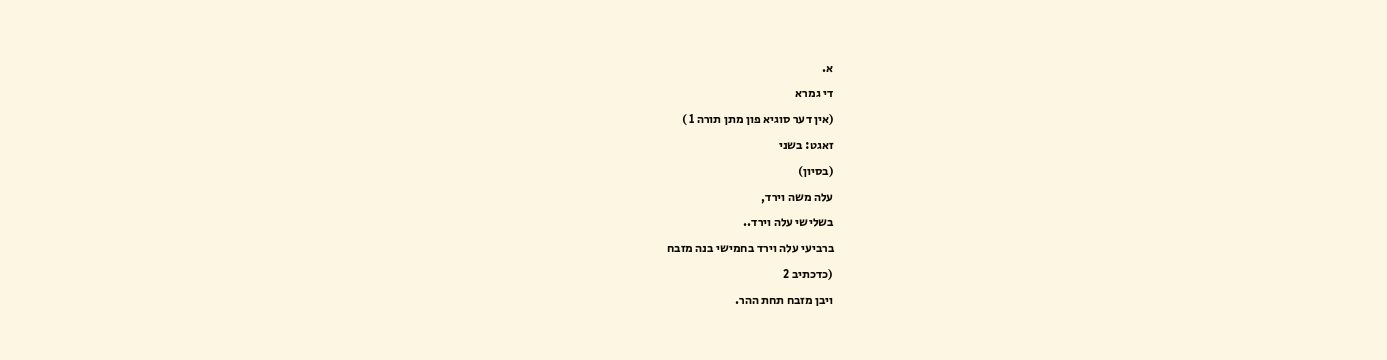א.
די גמרא
(אין דער סוגיא פון מתן תורה 1 )
זאגט: בשני
(בסיון)
עלה משה וירד,
בשלישי עלה וירד..
ברביעי עלה וירד בחמישי בנה מזבח
(כדכתיב 2
ויבן מזבח תחת ההר.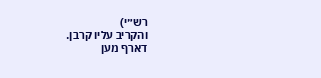רש״י)
והקריב עליו קרבן.
דארף מען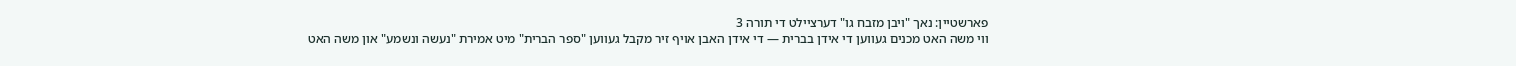פארשטיין: נאך "ויבן מזבח גו" דערציילט די תורה 3
ווי משה האט מכנים געווען די אידן בברית — די אידן האבן אויף זיר מקבל געווען "ספר הברית" מיט אמירת "נעשה ונשמע" און משה האט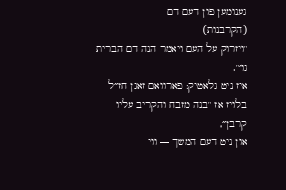גענומען פון דעם דם
(הקרבנות)
"ויזרוק על העם ויאמר הנה דם הברית גו׳".
איז ניט גלאטיק: פארוואם זאגן חז״ל בלויז אז "בנה מזבח והקריב עליו קרבן״,
און ניט דעם המשך — ווי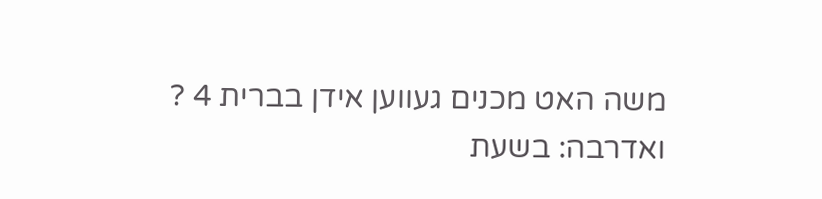משה האט מכנים געווען אידן בברית 4 ?
ואדרבה: בשעת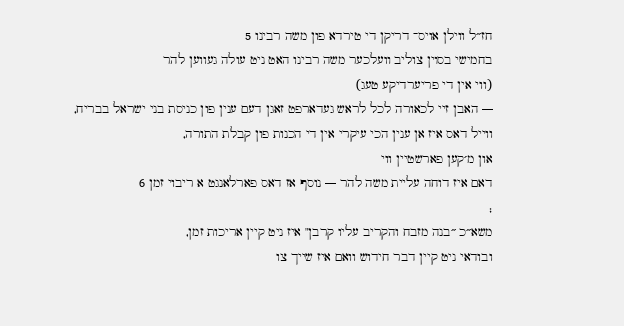חז״ל ווילן אויס־ דריקן די טירדא פון משה רבינו 5
בחמישי בסױן צוליב װעלכער משה רבינו האט ניט עולה געווען להר
(ווי אין די פריערדיקע טעג)
— האבן זיי לכאורה לכל לראש געדארפט זאגן דעם ענין פון כניסת בני ישראל בבריח,
ווייל דאס איז אן ענין הכי עיקרי אין די הכנות פון קבלת התורה,
און מ׳קען פארשטיין ווי
דאם איז דוחה עליית משה להר — נוסף אז דאס פארלאנגט א ריבוי זמן 6
;
משא״כ ״בנה מזבח והקריב עליו קרבן" איז ניט קיין אריכות זמן,
ובודאי ניט קיין דבר חידוש וואם איז שייך צו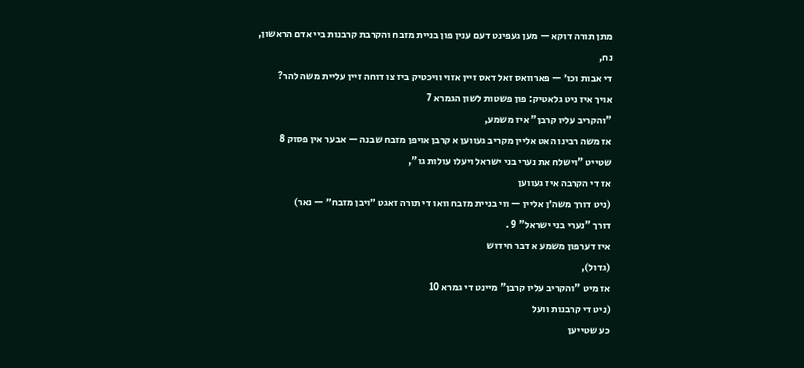מתן תורה דוקא — מען געפינט דעם ענין פון בניית מזבח והקרבת קרבנות ביי אדם הראשון,
נח,
די אבות וכו׳ — פארוואס זאל דאס זיין אזוי וויכטיק ביז צו דוחה זיין עליית משה להר?
אויך איז ניט גלאטיק: פון פשטות לשון הגמרא 7
"והקריב עליו קרבן" איז משמע,
אז משה רבינו האט אליין מקריב געווען א קרבן אויפן מזבח שבנה — אבער אין פסוק 8
שטייט "וישלח את נערי בני ישראל ויעלו עולות גו",
אז די הקרבה איז געווען
(ניט דורך משה׳ן אליין — ווי בניית מזבח וואו די תורה זאגט ״ויבן מזבח״ — נאר)
דורך "נערי בני ישראל" 9 .
איז דערפון משמע א דבר חידוש
(גדול),
אז מיט "והקריב עליו קרבן" מיינט די גמרא 10
(ניט די קרבנות וועל
כע שטייען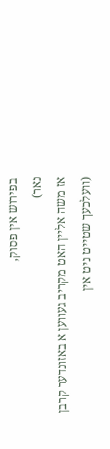בפירוש אין פסוק,
נאר)
אז משה אליין האט מקריב געווען א באזונדער קרבן
(וועלכעך שטייט ניט אין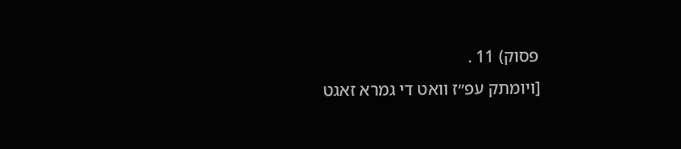פסוק) 11 .
[ויומתק עפ״ז וואט די גמרא זאגט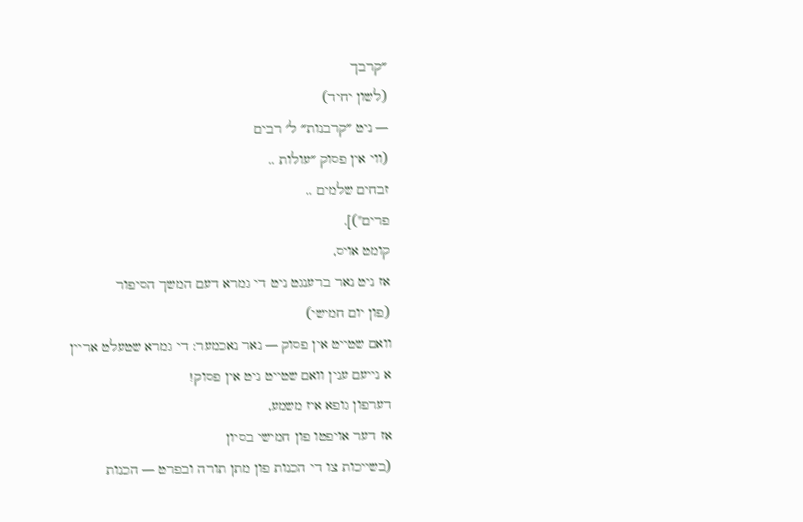״קרבך
(לשון יחיד)
— ניט ״קרבנות״ ל׳ רבים
(ווי אין פסוק ״עולות ..
זבחים שלמים ..
פרים")].
קומט אויס,
אז ניט נאר ברענגט ניט די גמרא דעם המשך הסיפור
(פון יום חמישי)
וואם שטייט אין פסוק — נאר נאכמער: די גמרא שטעלט אריין א נייעם ענין וואם שטייט ניט אין פסוק!
דערפון גופא איז משמע,
אז דער אויפטו פון חמישי בסיון
(בשייכות צו די הכנות פון מתן תורה ובפרט — הכנות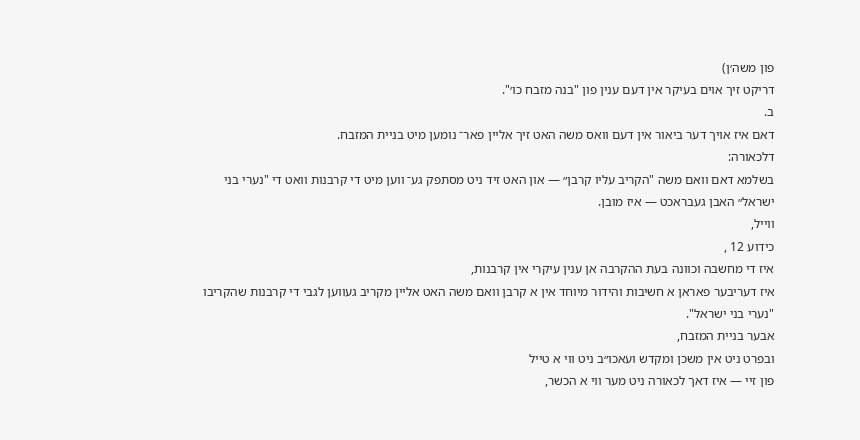פון משה׳ן)
דריקט זיך אוים בעיקר אין דעם ענין פון "בנה מזבח כו׳".
ב.
דאם איז אויך דער ביאור אין דעם וואס משה האט זיך אליין פאר־ נומען מיט בניית המזבח.
דלכאורה:
בשלמא דאם וואם משה "הקריב עליו קרבן״ — און האט זיד ניט מסתפק גע־ ווען מיט די קרבנות וואט די "נערי בני ישראל״ האבן געבראכט — איז מובן.
ווייל,
כידוע 12 ,
איז די מחשבה וכוונה בעת ההקרבה אן ענין עיקרי אין קרבנות,
איז דעריבער פאראן א חשיבות והידור מיוחד אין א קרבן וואם משה האט אליין מקריב געווען לגבי די קרבנות שהקריבו "נערי בני ישראל".
אבער בניית המזבח,
ובפרט ניט אין משכן ומקדש ועאכו״ב ניט ווי א טייל
פון זיי — איז דאך לכאורה ניט מער ווי א הכשר,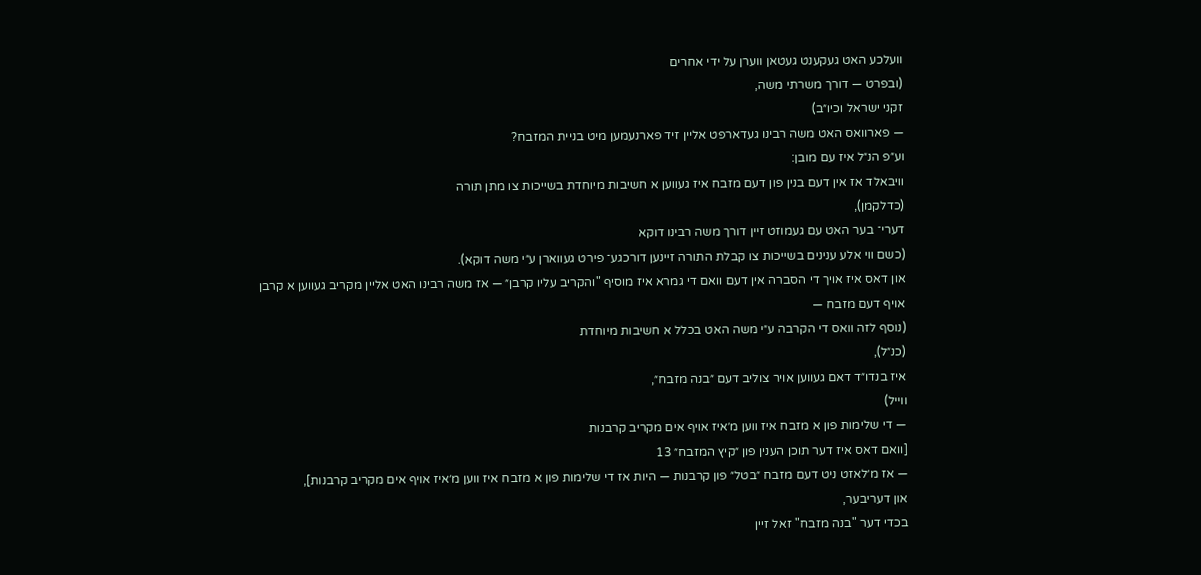וועלכע האט געקענט געטאן ווערן על ידי אחרים
(ובפרט — דורך משרתי משה,
זקני ישראל וכיו״ב)
— פארוואס האט משה רבינו געדארפט אליין זיד פארנעמען מיט בניית המזבח?
וע״פ הנ״ל איז עם מובן:
וויבאלד אז אין דעם בנין פון דעם מזבח איז געווען א חשיבות מיוחדת בשייכות צו מתן תורה
(כדלקמן),
דערי־ בער האט עם געמוזט זיין דורך משה רבינו דוקא
(כשם ווי אלע ענינים בשייכות צו קבלת התורה זיינען דורכגע־ פירט געווארן ע״י משה דוקא).
און דאס איז אויך די הסברה אין דעם וואם די גמרא איז מוסיף "והקריב עליו קרבן״ — אז משה רבינו האט אליין מקריב געווען א קרבן אויף דעם מזבח —
(נוסף לזה וואס די הקרבה ע״י משה האט בכלל א חשיבות מיוחדת
(כנ״ל),
איז בנדו״ד דאם געווען אויר צוליב דעם ״בנה מזבח״,
ווייל)
— די שלימות פון א מזבח איז ווען מ׳איז אויף אים מקריב קרבנות
[וואם דאס איז דער תוכן הענין פון ״קיץ המזבח״ 13
— אז מ׳לאזט ניט דעם מזבח ״בטל״ פון קרבנות — היות אז די שלימות פון א מזבח איז ווען מ׳איז אויף אים מקריב קרבנות],
און דעריבער,
בכדי דער "בנה מזבח" זאל זיין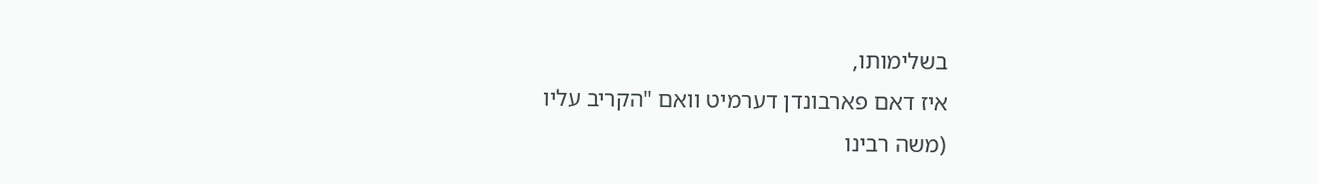בשלימותו,
איז דאם פארבונדן דערמיט וואם "הקריב עליו
(משה רבינו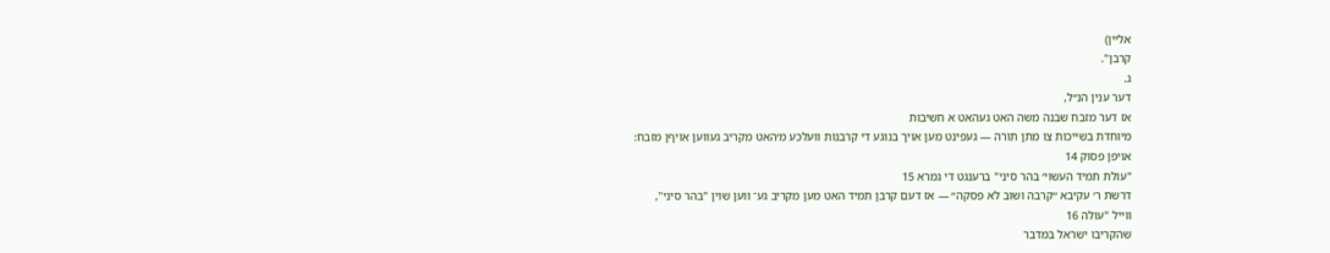אליין)
קרבן".
ג.
דער ענין הנ״ל,
אז דער מזבח שבנה משה האט געהאט א חשיבות
מיוחדת בשייכות צו מתן תורה — געפינט מען אויך בנוגע די קרבנות וועלכע מ׳האט מקריב געווען אויףן מזבח:
אויפן פסוק 14
"עולת תמיד העשוי׳ בהר סיני" ברענגט די גמרא 15
דרשת ר׳ עקיבא ״קרבה ושוב לא פסקה״ — אז דעם קרבן תמיד האט מען מקריב גע־ ווען שוין "בהר סיני",
ווייל "עולה 16
שהקריבו ישראל במדבר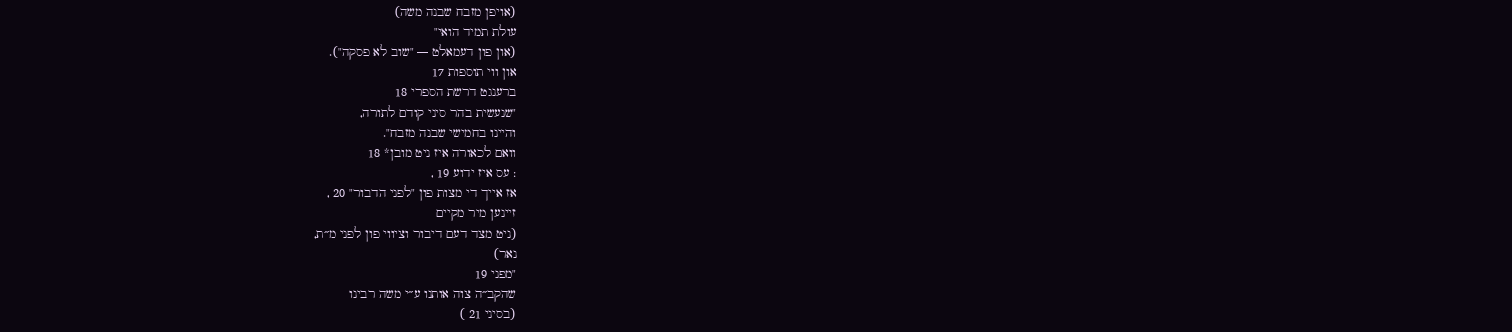(אויפן מזבח שבנה משה)
עולת תמיד הואי"
(און פון דעמאלט — "שוב לא פסקה").
און ווי תוספות 17
ברענגט דרשת הספרי 18
"שנעשית בהר סיני קודם לתורה,
והיינו בחמישי שבנה מזבח".
וואם לכאורה איז ניט מובן* 18
: עס איז ידוע 19 ,
אז אייך די מצות פון "לפני הדבור" 20 ,
זיינען מיר מקיים
(ניט מצד דעם דיבור וציווי פון לפני מ״ת,
נאר)
"מפני 19
שהקב״ה צוה אותנו ע״י משה רבינו
(בסיני 21 )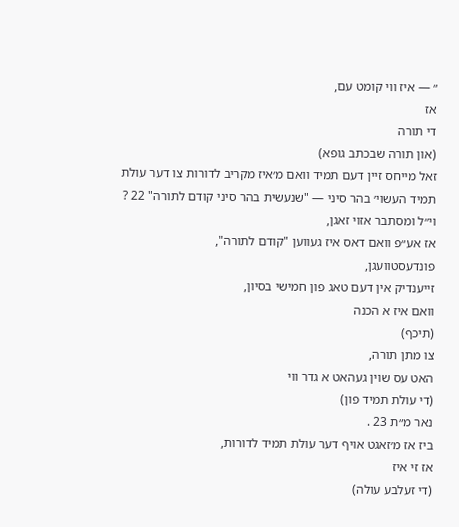״ — איז ווי קומט עם,
אז
די תורה
(און תורה שבכתב גופא)
זאל מייחס זיין דעם תמיד וואם מ׳איז מקריב לדורות צו דער עולת תמיד העשוי׳ בהר סיני — "שנעשית בהר סיני קודם לתורה" 22 ?
וי״ל ומסתבר אזוי זאגן,
אז אע״פ וואם דאס איז געווען "קודם לתורה",
פונדעסטוועגן,
זייענדיק אין דעם טאג פון חמישי בסיון,
וואם איז א הכנה
(תיכף)
צו מתן תורה,
האט עס שוין געהאט א גדר ווי
(די עולת תמיד פון)
נאר מ״ת 23 .
ביז אז מ׳זאגט אויף דער עולת תמיד לדורות,
אז זי איז
(די זעלבע עולה)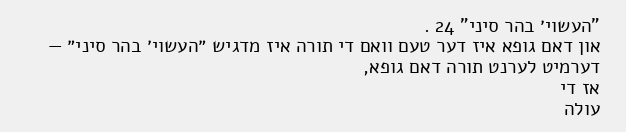"העשוי׳ בהר סיני" 24 .
און דאם גופא איז דער טעם וואם די תורה איז מדגיש ״העשוי׳ בהר סיני״ — דערמיט לערנט תורה דאם גופא,
אז די
עולה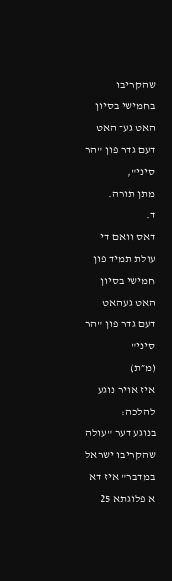שהקריבו בחמישי בסיון האט גע־ האט דעם גדר פון "הר סיני",
מתן תורה.
ד.
דאס וואם די עולת תמיד פון חמישי בסיון האט געהאט דעם גדר פון "הר סיני"
(מ״ת)
איז אויר נוגע להלכה:
בנוגע דער "עולה שהקריבו ישראל במדבר" איז דא א פלוגתא 25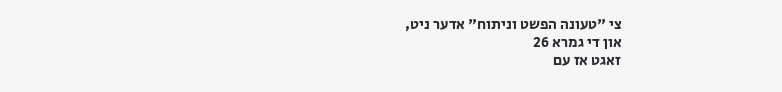צי "טעונה הפשט וניתוח" אדער ניט,
און די גמרא 26
זאגט אז עם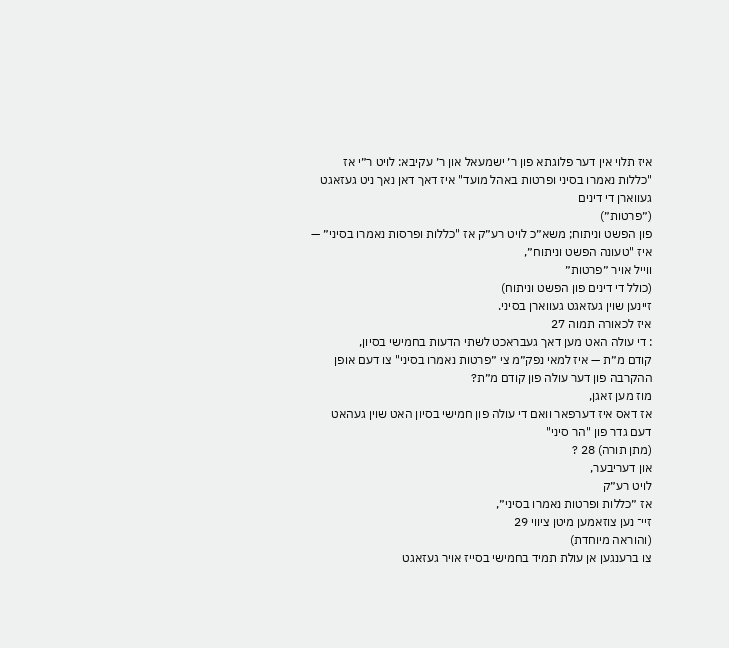איז תלוי אין דער פלוגתא פון ר׳ ישמעאל און ר׳ עקיבא: לויט ר״י אז "כללות נאמרו בסיני ופרטות באהל מועד" איז דאך דאן נאך ניט געזאגט געווארן די דינים
(״פרטות״)
פון הפשט וניתוח; משא״כ לויט רע״ק אז "כללות ופרסות נאמרו בסיני״ — איז "טעונה הפשט וניתוח״,
ווייל אויר ״פרטות״
(כולל די דינים פון הפשט וניתוח)
זיינען שוין געזאגט געווארן בסיני.
איז לכאורה תמוה 27
: די עולה האט מען דאך געבראכט לשתי הדעות בחמישי בסיון,
קודם מ״ת — איז למאי נפק״מ צי ״פרטות נאמרו בסיני" צו דעם אופן ההקרבה פון דער עולה פון קודם מ״ת?
מוז מען זאגן,
אז דאס איז דערפאר וואם די עולה פון חמישי בסיון האט שוין געהאט דעם גדר פון "הר סיני"
(מתן תורה) 28 ?
און דעריבער,
לויט רע״ק
אז ״כללות ופרטות נאמרו בסיני״,
זיי־ נען צוזאמען מיטן ציווי 29
(והוראה מיוחדת)
צו ברענגען אן עולת תמיד בחמישי בסייז אויר געזאגט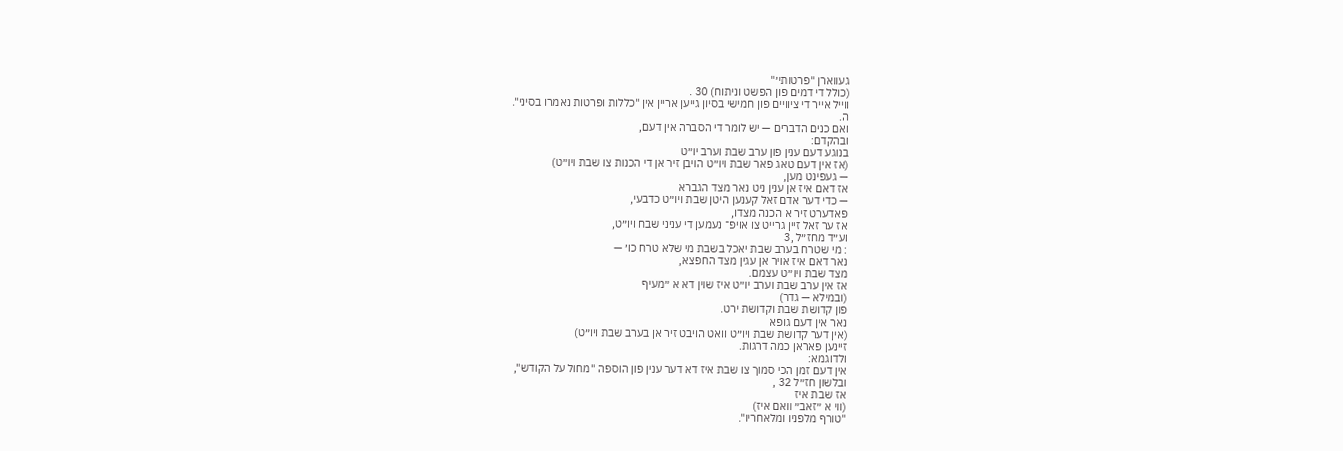געווארן "פרטותי׳"
(כולל די דמים פון הפשט וניתוח) 30 .
ווייל אייר די ציוויים פון חמישי בסיון גייען אריין אין "כללות ופרטות נאמרו בסיני".
ה.
ואם כנים הדברים — יש לומר די הסברה אין דעם,
ובהקדם:
בנוגע דעם ענין פון ערב שבת וערב יו״ט
(אז אין דעם טאג פאר שבת ויו״ט הויבן זיר אן די הכנות צו שבת ויו״ט)
— געפינט מען,
אז דאם איז אן ענין ניט נאר מצד הגברא
— כדי דער אדם זאל קענען היטן שבת ויו״ט כדבעי,
פאדערט זיר א הכנה מצדו,
אז ער זאל זיין גרייט צו אויפ־ נעמען די עניני שבח ויו״ט,
וע״ד מחז״ל ,3
: מי שטרח בערב שבת יאכל בשבת מי שלא טרח כו׳ —
נאר דאם איז אויר אן עגין מצד החפצא,
מצד שבת ויו״ט עצמם.
אז אין ערב שבת וערב יו״ט איז שוין דא א ״מעיף
(ובמילא — גדר)
פון קדושת שבת וקדושת ירט.
נאר אין דעם גופא
(אין דער קדושת שבת ויו״ט וואט הויבט זיר אן בערב שבת ויו״ט)
זיינען פאראן כמה דרגות.
ולדוגמא:
אין דעם זמן הכי סמוך צו שבת איז דא דער ענין פון הוספה "מחול על הקודש",
ובלשון חז״ל 32 ,
אז שבת איז
(ווי א ״זאב״ װאם איז)
"טורף מלפניו ומלאחריו".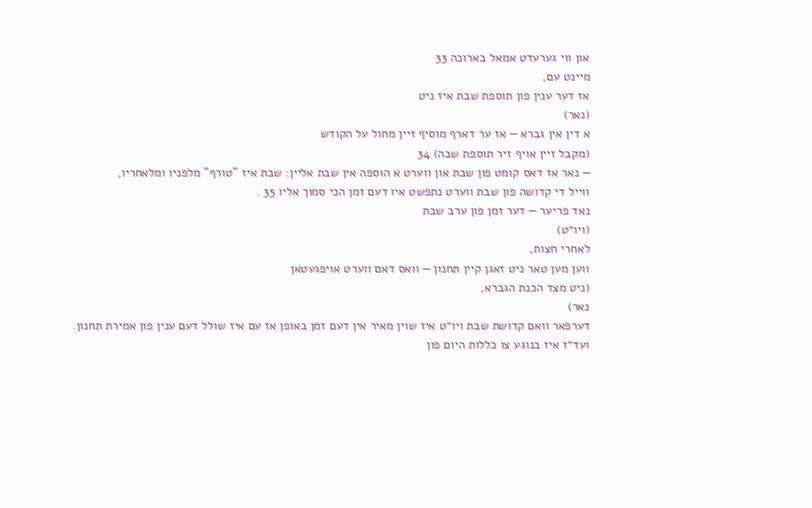און ווי גערעדט אמאל בארוכה 33
מיינט עם,
אז דער ענין פון תוספת שבת איז ניט
(נאר)
א דין אין גברא — אז ער דארף מוסיף זיין מחול על הקודש
(מקבל זיין אויף זיר תוספת שבה) 34
— נאר אז דאס קומט פון שבת און ווערט א הוספה אין שבת אליין: שבת איז "טורף" מלפניו ומלאחריו,
ווייל די קדושה פון שבת ווערט נתפשט איו דעם זמן הכי סמוך אליו 35 .
נאד פריער — דער זמן פון ערב שבת
(ויו״ט)
לאחרי חצות,
ווען מען טאר ניט זאגן קיין תחנון — וואס דאם ווערט אויפגעטאן
(ניט מצד הכנת הגברא,
נאר)
דערפאר וואם קדושת שבת ויו״ט איז שוין מאיר אין דעם זמן באופן אז עם איז שולל דעם ענין פון אמירת תחנון.
ועד״ז איז בנוגע צו כללות היום פון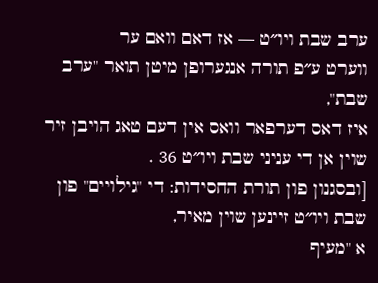ערב שבת ויו״ט — אז דאם וואם ער
ווערט ע״פ תורה אנגערופן מיטן תואר "ערב שבת",
איז דאס דערפאר וואס אין דעם טאג הויבן זיר שוין אן די עניני שבת ויו״ט 36 .
[ובסגנון פון תורת החסידות: די "גילויים" פון שבת ויו״ט זיינען שוין מאיר,
א "מעיף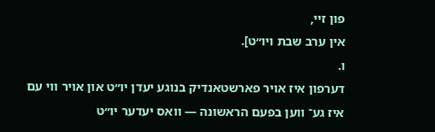פון זיי,
אין ערב שבת ויו״ט].
ו.
דערפון איז אויר פארשטאנדיק בנוגע יעדן יו״ט און אויר ווי עם איז גע־ ווען בפעם הראשונה — וואס יעדער יו״ט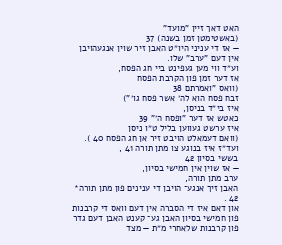האט דאך זיין "מועד"
(באשטימטן זמן בשנה) 37
— אז די עניני היו״ט האבן זיר שוין אנגעהויבן אין דעם "ערב" שלו.
וע״ד ווי מען געפינט ביי חג הפסח,
אז דער זמן פון הקרבת הפסח
(וואס "ואמרתם 38
זבח פסח הוא לה׳ אשר פסח גו׳")
איז בי״ד בניסן,
כאטש אז דער "ופסח ה׳" 39
איז ערשט געווען בליל ט״ו ניסן
(וואם דעמאלט הויבט זיר אן חג הפסח 40 ).
ועד״ז איז בנוגע צו מתן תורה 41 ,
בששי בסיון 42
— אז שוין אין חמישי בסיון,
ערב מתן תורה,
האבן זיך אנגע־ הויבן די ענינים פון מתן תורה* 42 .
און דאם איז די הסברה אין דעם וואס די קרבנות פון חמישי בסיון האבן גע־ קענט האבן דעם גדר פון קרבנות שלאחרי מ״ת — מצד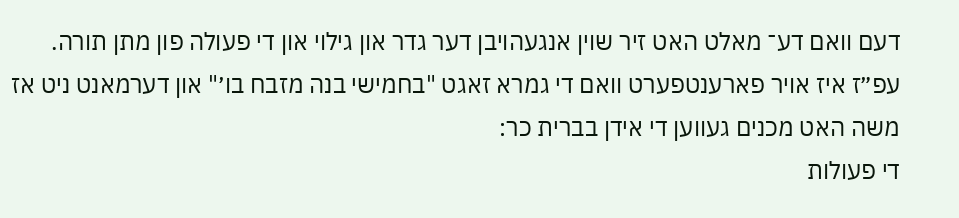דעם וואם דע־ מאלט האט זיר שוין אנגעהויבן דער גדר און גילוי און די פעולה פון מתן תורה.
עפ״ז איז אויר פארענטפערט וואם די גמרא זאגט "בחמישי בנה מזבח בו׳" און דערמאנט ניט אז משה האט מכנים געווען די אידן בברית כר:
די פעולות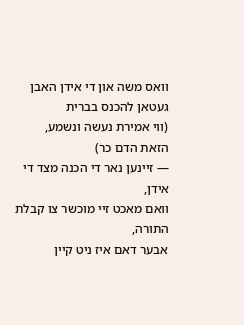וואס משה און די אידן האבן געטאן להכנס בברית
(ווי אמירת נעשה ונשמע,
הזאת הדם כר)
— זיינען נאר די הכנה מצד די אידן,
וואם מאכט זיי מוכשר צו קבלת התורה,
אבער דאם איז ניט קיין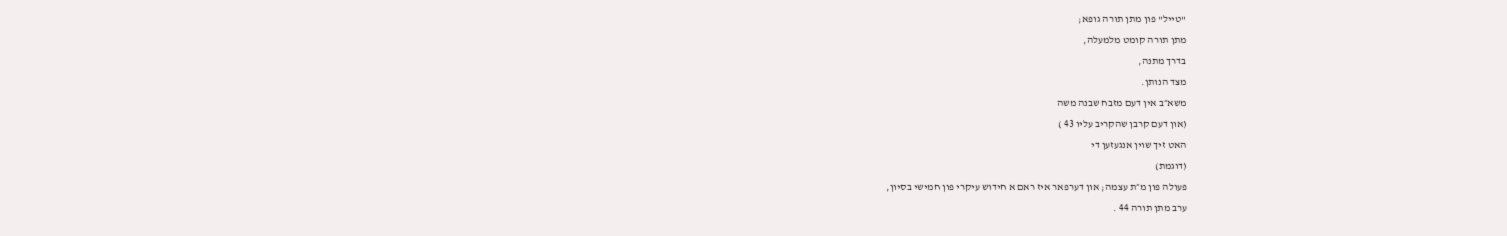"טייל" פון מתן תורה גופא;
מתן תורה קומט מלמעלה,
בדרך מתנה,
מצד הנותן.
משא״ב אין דעם מזבח שבנה משה
(און דעם קרבן שהקריב עליו 43 )
האט זיך שוין אנגעזען די
(דוגמת)
פעולה פון מ״ת עצמה; און דערפאר איז ראם א חידוש עיקרי פון חמישי בסיון,
ערב מתן תורה 44 .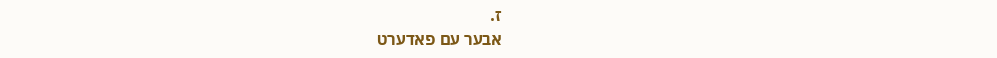ז.
אבער עם פאדערט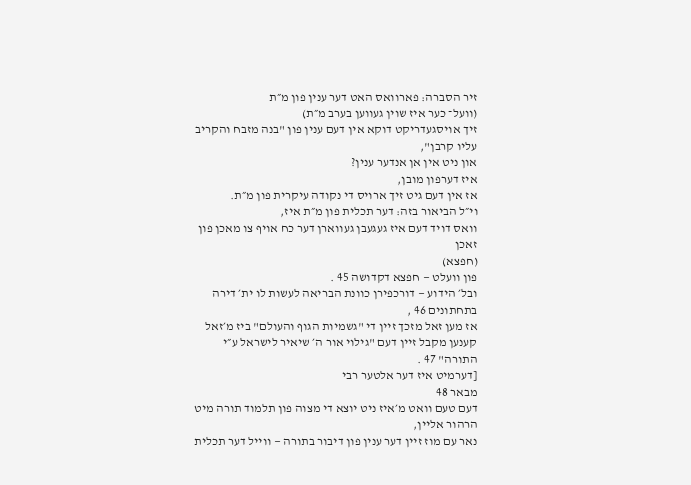זיר הסברה: פארוואס האט דער ענין פון מ״ת
(וועל־ כער איז שוין געווען בערב מ״ת)
זיך אויסגעדריקט דוקא אין דעם ענין פון "בנה מזבח והקריב עליו קרבן",
און ניט אין אן אנדער ענין?
איז דערפון מובן,
אז אין דעם גיט זיך ארויס די נקודה עיקרית פון מ״ת.
וי״ל הביאור בזה: דער תכלית פון מ״ת איז,
וואס דויד דעם איז געגעבן געווארן דער כח אויף צו מאכן פון זאכן
(חפצא)
פון וועלט — חפצא דקדושה 45 .
ובל׳ הידוע — דורכפירן כוונת הבריאה לעשות לו ית׳ דירה בתחתונים 46 ,
אז מען זאל מזכך זיין די "גשמיות הגוף והעולם" ביז מ׳זאל קענען מקבל זיין דעם "גילוי אור ה׳ שיאיר לישראל ע״י התורה" 47 .
[דערמיט איז דער אלטער רבי
מבאר 48
דעם טעם וואט מ׳איז ניט יוצא די מצוה פון תלמוד תורה מיט הרהור אליין,
נאר עם מוז זיין דער ענין פון דיבור בתורה — ווייל דער תכלית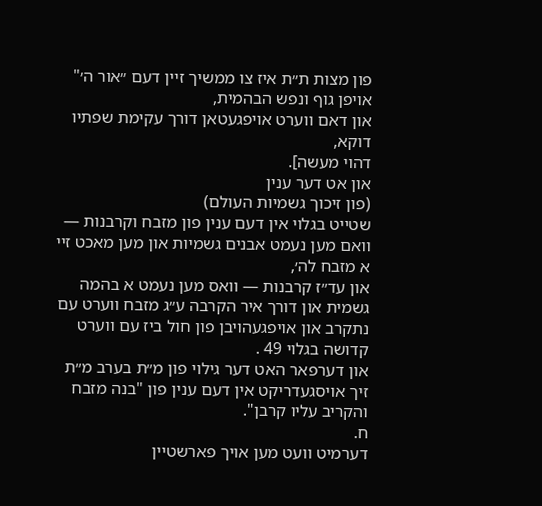פון מצות ת״ת איז צו ממשיך זײן דעם ״אור ה׳" אויפן גוף ונפש הבהמית,
און דאם ווערט אויפגעטאן דורך עקימת שפתיו דוקא,
דהוי מעשה].
און אט דער ענין
(פון זיכוך גשמיות העולם)
שטייט בגלוי אין דעם ענין פון מזבח וקרבנות — וואם מען נעמט אבנים גשמיות און מען מאכט זיי א מזבח לה׳,
און עד״ז קרבנות — וואס מען נעמט א בהמה גשמית און דורך איר הקרבה ע״ג מזבח ווערט עם נתקרב און אויפגעהויבן פון חול ביז עם ווערט קדושה בגלוי 49 .
און דערפאר האט דער גילוי פון מ״ת בערב מ״ת זיך אויסגעדריקט אין דעם ענין פון "בנה מזבח והקריב עליו קרבן".
ח.
דערמיט וועט מען אויך פארשטיין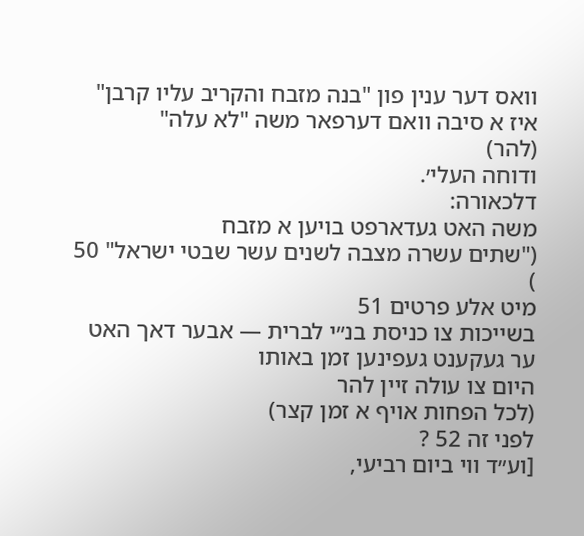וואס דער ענין פון "בנה מזבח והקריב עליו קרבן" איז א סיבה וואם דערפאר משה "לא עלה"
(להר)
ודוחה העלי׳.
דלכאורה:
משה האט געדארפט בויען א מזבח
("שתים עשרה מצבה לשנים עשר שבטי ישראל" 50 )
מיט אלע פרטים 51
בשייכות צו כניסת בנ״י לברית — אבער דאך האט ער געקענט געפינען זמן באותו
היום צו עולה זיין להר
(לכל הפחות אויף א זמן קצר)
לפני זה 52 ?
[וע״ד ווי ביום רביעי,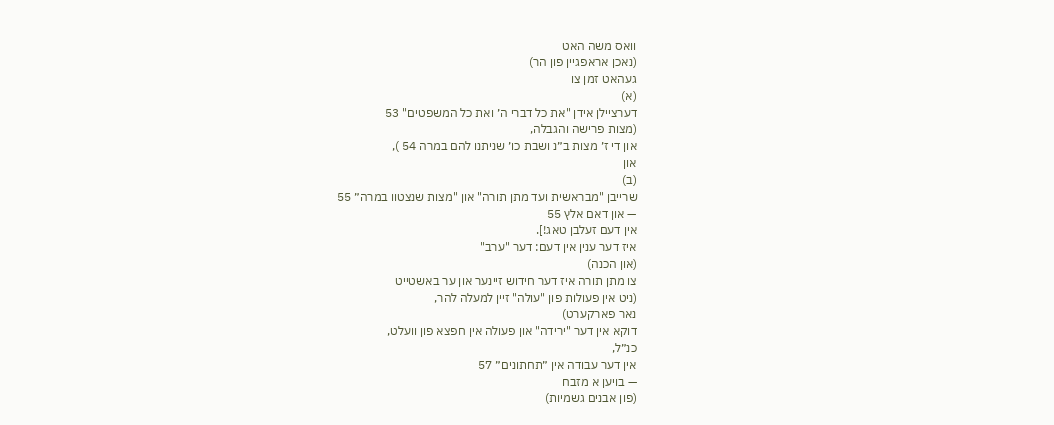וואס משה האט
(נאכן אראפגיין פון הר)
געהאט זמן צו
(א)
דערציילן אידן "את כל דברי ה׳ ואת כל המשפטים" 53
(מצות פרישה והגבלה,
און די ז׳ מצות ב״נ ושבת כו׳ שניתנו להם במרה 54 ),
און
(ב)
שרייבן "מבראשית ועד מתן תורה" און "מצות שנצטוו במרה״ 55
— און דאם אלץ 55
אין דעם זעלבן טאג!].
איז דער ענין אין דעם: דער "ערב"
(און הכנה)
צו מתן תורה איז דער חידוש זיינער און ער באשטייט
(ניט אין פעולות פון "עולה" זיין למעלה להר,
נאר פארקערט)
דוקא אין דער "ירידה" און פעולה אין חפצא פון וועלט,
כנ״ל,
אין דער עבודה אין ״תחתונים״ 57
— בויען א מזבח
(פון אבנים גשמיות)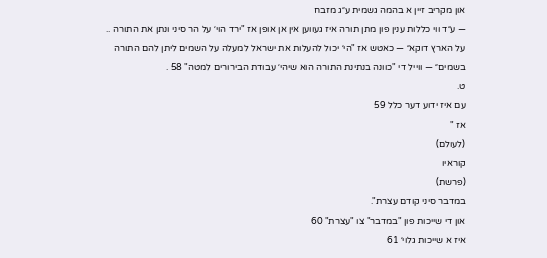און מקריב זיין א בהמה גשמית ע״ג מזבח
— ע״ד ווי כללות ענין פון מתן תורה איז געווען אין אן אופן אז "ירד הוי׳ על הר סיני ונתן את התורה ..
על הארץ דוקא״ — כאטש אז "הי׳ יכול להעלות את ישראל למעלה על השמים ליתן להם התורה בשמים״ — ווייל די "כוונה בנתינת התורה הוא שיהי׳ עבודת הבירורים למטה" 58 .
ט.
עם איז ידוע דער כלל 59
אז "
(לעולם)
קוראיו
(פרשת)
במדבר סיני קודם עצרת".
און די שייכות פון "במדבר" צו "עצרת" 60
איז א שייכות גלוי׳ 61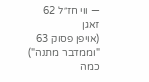— ווי חז״ל 62
זאגן
(אויפן פסוק 63
"וממדבר מתנה")
כמה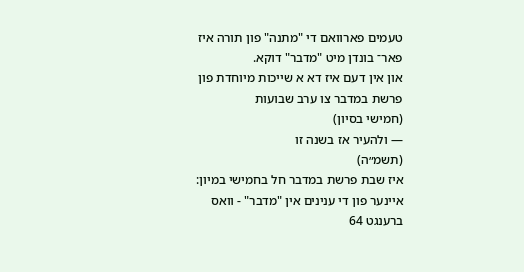טעמים פארוואם די "מתנה" פון תורה איז פאר־ בונדן מיט "מדבר" דוקא.
און אין דעם איז דא א שייכות מיוחדת פון פרשת במדבר צו ערב שבועות
(חמישי בסיון)
— ולהעיר אז בשנה זו
(תשמ״ה)
איז שבת פרשת במדבר חל בחמישי במיון:
איינער פון די ענינים אין "מדבר" - וואס ברענגט 64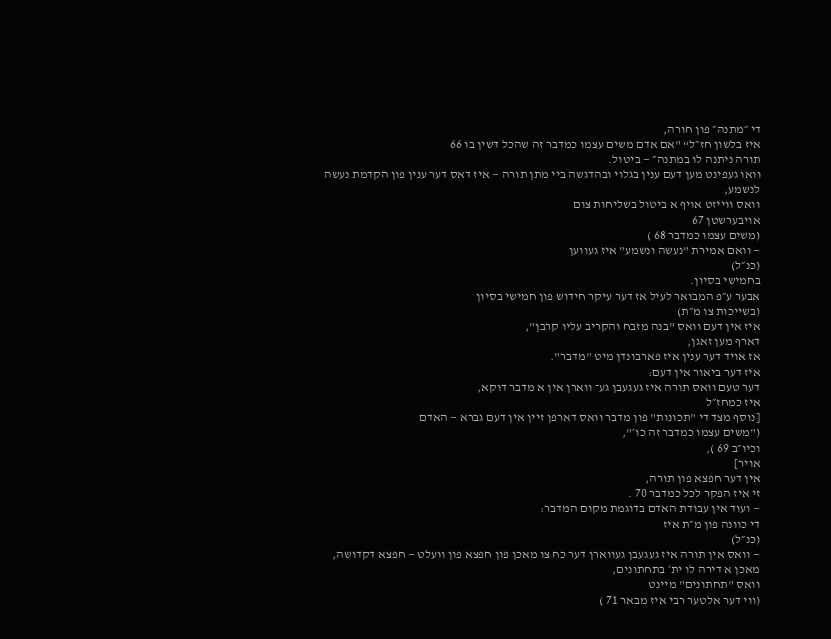די ״מתנה״ פון חורה,
איז בלשון חז״ל“ "אם אדם משים עצמו כמדבר זה שהכל דשין בו 66
תורה ניתנה לו במתנה״ — ביטול.
וואו געפינט מען דעם ענין בגלוי ובהדגשה ביי מתן תורה — איז דאס דער ענין פון הקדמת נעשה לנשמע,
וואס ווייזט אויף א ביטול בשליחות צום
אויבערשטן 67
(משים עצמו כמדבר 68 )
— וואם אמירת "נעשה ונשמע" איז געווען
(כנ״ל)
בחמישי בסיון.
אבער ע״פ המבואר לעיל אז דער עיקר חידוש פון חמישי בסיון
(בשייכות צו מ״ת)
איז אין דעם וואס "בנה מזבח והקריב עליו קרבן",
דארף מען זאגן,
אז אויד דער ענין איז פארבונדן מיט "מדבר".
איז דער ביאור אין דעם:
דער טעם וואס תורה איז געגעבן גע־ ווארן אין א מדבר דוקא,
איז כמחז״ל
[נוסף מצד די "תכונות" פון מדבר וואס דארפן זיין אין דעם גברא — האדם
("משים עצמו כמדבר זה כו׳",
וכיו״ב 69 ),
אויר]
אין דער חפצא פון תורה,
זי איז הפקר לכל כמדבר 70 .
— ועוד אין עבודת האדם בדוגמת מקום המדבר:
די כוונה פון מ״ת איז
(כנ״ל)
— וואס אין תורה איז געגעבן געווארן דער כח צו מאכן פון חפצא פון וועלט — חפצא דקדושה,
מאכן א דירה לו ית׳ בתחתונים,
וואס "תחתונים" מיינט
(ווי דער אלטער רבי איז מבאר 71 )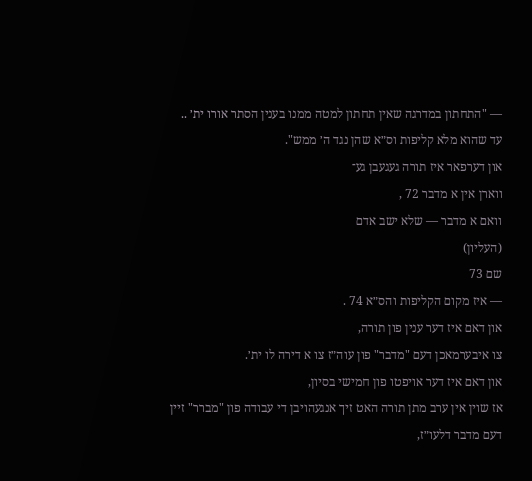— "התחתון במדרגה שאין תחתון למטה ממנו בענין הסתר אורו ית׳ ..
עד שהוא מלא קליפות וס״א שהן נגד ה׳ ממש".
און דערפאר איז תורה געגעבן גע־
ווארן אין א מדבר 72 ,
וואם א מדבר — שלא ישב אדם
(העליון)
שם 73
— איז מקום הקליפות והס״א 74 .
און דאם איז דער ענין פון תורה,
צו איבערמאכן דעם "מדבר" פון עוה״ז צו א דירה לו ית׳.
און דאם איז דער אויפטו פון חמישי בסיון,
אז שוין אין ערב מתן תורה האט זיך אנגעהויבן די עבודה פון "מברר" זיין דעם מדבר דלעו״ז,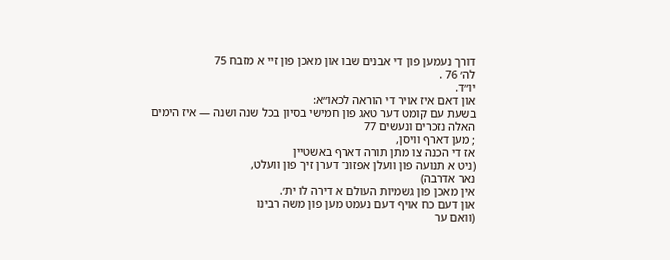דורך נעמען פון די אבנים שבו און מאכן פון זיי א מזבח 75
לה׳ 76 .
יו״ד.
און דאם איז אויר די הוראה לכאו״א:
בשעת עם קומט דער טאג פון חמישי בסיון בכל שנה ושנה — איז הימים
האלה נזכרים ונעשים 77
; מען דארף וויסן,
אז די הכנה צו מתן תורה דארף באשטיין
(ניט א תנועה פון וועלן אפזונ־ דערן זיך פון וועלט,
נאר אדרבה)
אין מאכן פון גשמיות העולם א דירה לו ית׳.
און דעם כח אויף דעם נעמט מען פון משה רבינו
(וואם ער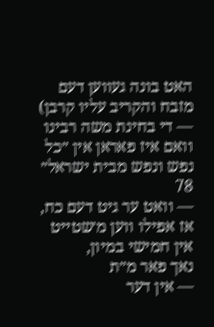האט בונה געווען דעם מזבח והקריב עליו קרבן)
— די בחינת משה רבינו וואם איז פאראן אין ״כל נפש ונפש מבית ישראל״ 78
— וואט ער גיט דעם כח,
אז אפילו ווען מ׳שטייט אין חמישי במיון,
נאך פאר מ״ת
— אין דער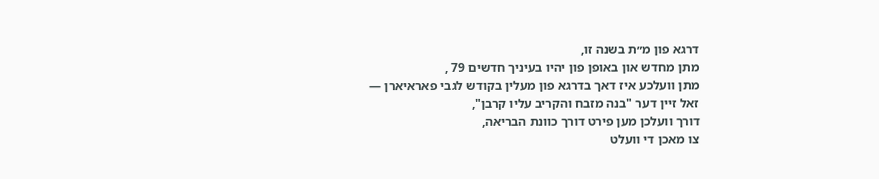דרגא פון מ״ת בשנה זו,
מתן מחדש און באופן פון יהיו בעיניך חדשים 79 ,
מתן וועלכע איז דאך בדרגא פון מעלין בקודש לגבי פאראיארן —
זאל זיין דער "בנה מזבח והקריב עליו קרבן",
דורך וועלכן מען פירט דורך כוונת הבריאה,
צו מאכן די וועלט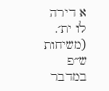א דירה לו ית׳.
(משיחות ש״פ במדבר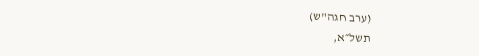(ערב חגה"ש)
תשל״א,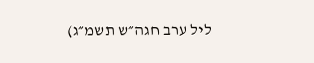ליל ערב חגה״ש תשמ״ג)